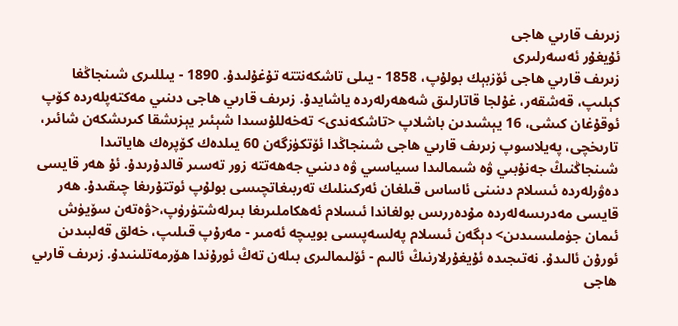زىرىف قارىي ھاجى
ئۇيغۇر ئەسەرلىرى
زىرىف قارىي ھاجى ئۆزبېك بولۇپ، 1858 - يىلى تاشكەنتتە تۇغۇلىدۇ. 1890 - يىللىرى شىنجاڭغا كېلىپ، قەشقەر، غۇلجا قاتارلىق شەھەرلەردە ياشايدۇ. زىرىف قارىي ھاجى دىنىي مەكتەپلەردە كۆپ ئوقۇغان كىشى، 16 يېشىدىن باشلاپ <تاشكەندى> تەخەللۇسىدا شېئىر يېزىشقا كىرىشكەن شائىر، تارىخچى، پەيلاسوپ زىرىف قارىي ھاجى شىنجاڭدا ئۆتكۈزگەن 60 يىلدەك كۆپرەك ھاياتىدا شىنجاڭنىڭ جەنۇبىي ۋە شىمالىدا سىياسىي ۋە دىنىي جەھەتتە زور تەسىر قالدۇرىدۇ. ئۇ ھەر قايسى دەۋرلەردە ئىسلام دىنىنى ئاساس قىلغان ئەركىنلىك تەربىغاتچىسى بولۇپ ئوتتۇرىغا چىقىدۇ. ھەر قايسى مەدرىسەلەردە مۇدەررىس بولغاندا ئىسلام ئەھكاملىرىغا بىرلەشتۈرۈپ،<ۋەتەن سۆيۈش ئىمان جۈملىسىدىن> دېگەن ئىسلام پەلسەپىسى بويىچە ئەمىر - مەرۇپ قىلىپ، خەلق قەلبىدىن ئورۇن ئالىدۇ. نەتىجىدە ئۇيغۇرلارنىڭ ئالىم - ئۆلىمالىرى بىلەن تەڭ ئورۇندا ھۆرمەتلىنىدۇ. زىرىف قارىي ھاجى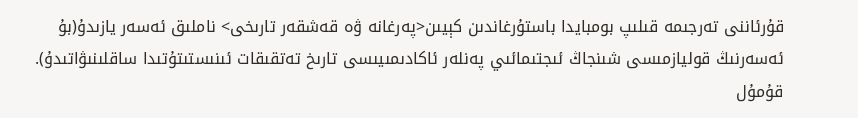قۇرئاننى تەرجىمە قىلىپ بومبايدا باستۇرغاندىن كېيىن<پەرغانە ۋە قەشقەر تارىخى> ناملىق ئەسەر يازىدۇ(بۇ ئەسەرنىڭ قوليازمىسى شىنجاڭ ئىجتىمائىي پەنلەر ئاكادىمىيىسى تارىخ تەتقىقات ئىنىستىتۇتىدا ساقلىنىۋاتىدۇ).
قۇمۇل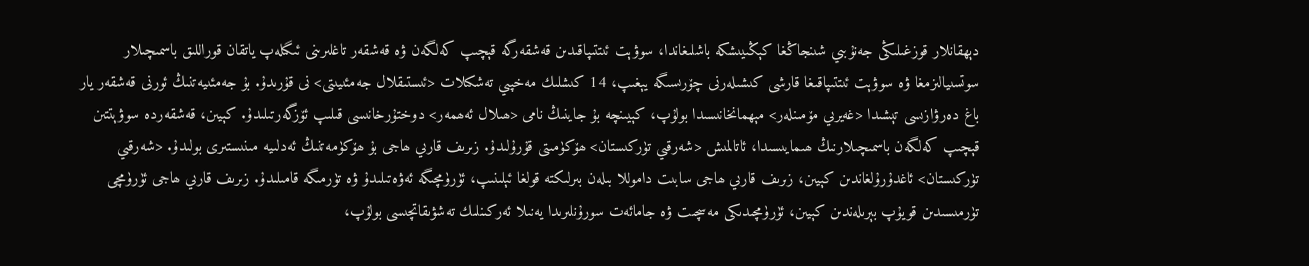دېھقانلار قوزغىلىڭى جەنۇبىي شىنجاڭغا كېڭىيىشكە باشلىغاندا، سوۋېت ئىتتىپاقىدىن قەشقەرگە قېچىپ كەلگەن ۋە قەشقەر تاغلىرىنى ئىگىلەپ ياتقان قوراللىق باسمىچىلار سوتسىيالىزمغا ۋە سوۋېت ئىتتىپاقىغا قارشى كىشىلەرنى چۆرىسىگە يېغىپ، 14 كىشلىك مەخپىي تەشكىلات <ئىستىقلال جەمئىيىتى> نى قۇرىدۇ. بۇ جەمئىيەتنىڭ ئورنى قەشقەر يار باغ دەرۋازىسى تېشىدا <غەيرىي مۆمىنلەر> مېھمانخانىسىدا بولۇپ، كېيىنچە بۇ جاينىڭ نامى <ھىلال ئەھمەر> دوختۇرخانىسى قىلىپ ئۆزگەرتىلىدۇ. كېيىن، قەشقەردە سوۋېتتىن قېچىپ كەلگەن باسمىچىلارنىڭ ھىمايىسىدا، ئاتالمىش <شەرقىي تۈركىستان> ھۆكۈمىتى قۇرۇلىدۇ. زىرىف قارىي ھاجى بۇ ھۆكۈمەتنىڭ ئەدلىيە مىنىستىرى بولىدۇ. <شەرقىي تۈركىستان> ئاغدۇرۇلغاندىن كېيىن، زىرىف قارىي ھاجى سابىت داموللا بىلەن بىرلىكتە قولغا ئېلىنىپ، ئۈرۈمچىگە ئەۋەتىلىدۇ ۋە تۈرمىگە قامىلىدۇ. زىرىف قارىي ھاجى ئۈرۈمچى تۈرمىسىدىن قويۇپ بېرىلەندىن كېيىن، ئۈرۈمچىدىكى مەسچىت ۋە جامائەت سورۇنلىرىدا يەنىلا ئەركىنلىك تەشۋىقاتچىسى بولۇپ،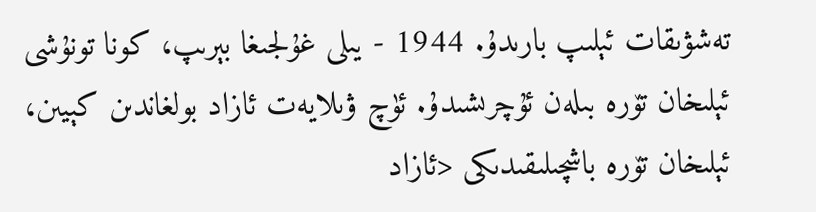تەشۋىقات ئېلىپ بارىدۇ. 1944 - يىلى غۇلجىغا بېرىپ، كونا تونۇشى ئېلىخان تۆرە بىلەن ئۇچرىشىدۇ. ئۈچ ۋىلايەت ئازاد بولغاندىن كېيىن، ئېلىخان تۆرە باشچىلىقىدىكى <ئازاد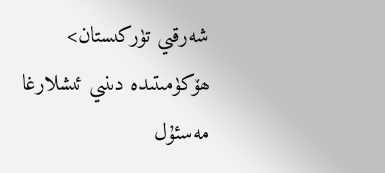شەرقىي تۈركىستان> ھۆكۈمىتىدە دىنىي ئىشلارغا مەسئۇل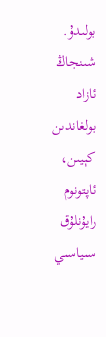بولىدۇ. شىنجاڭ ئازاد بولغاندىن كېيىن، ئاپتونوم رايۇنلۇق سىياسىي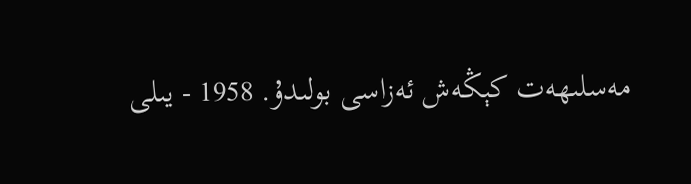مەسلىھەت كېڭەش ئەزاسى بولىدۇ. 1958 - يىلى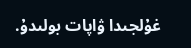غۇلجىدا ۋاپات بولىدۇ.